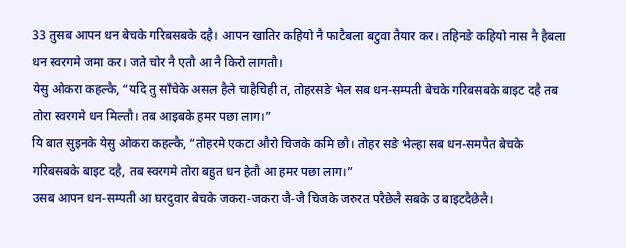33 तुसब आपन धन बेचके गरिबसबके दहै। आपन खातिर कहियो नै फाटैबला बटुवा तैयार कर। तहिनङे कहियो नास नै हैबला धन स्वरगमे जमा कर। जते चोर नै एतौ आ नै किरो लागतौ।
येसु ओकरा कहल्कै, “यदि तु साँचेके असल हैले चाहैचिही त, तोहरसङे भेल सब धन-सम्पती बेचके गरिबसबके बाइट दहै तब तोरा स्वरगमे धन मिल्तौ। तब आइबके हमर पछा लाग।”
यि बात सुइनके येसु ओकरा कहल्कै, “तोहरमे एकटा औरो चिजके कमि छौ। तोहर सङे भेल्हा सब धन-समपैत बेचके गरिबसबके बाइट दहै, तब स्वरगमे तोरा बहुत धन हेतौ आ हमर पछा लाग।”
उसब आपन धन-सम्पती आ घरदुवार बेचके जकरा-जकरा जै-जै चिजके जरुरत परैछेलै सबके उ बाइटदैछेलै।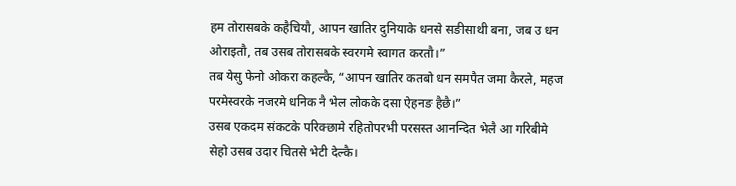हम तोरासबके कहैचियौ, आपन खातिर दुनियाके धनसे सङीसाथी बना, जब उ धन ओराइतौ, तब उसब तोरासबके स्वरगमे स्वागत करतौ।”
तब येसु फेनो ओकरा कहल्कै, “आपन खातिर कतबो धन समपैत जमा कैरले, महज परमेस्वरके नजरमे धनिक नै भेल लोकके दसा ऐहनङ हैछै।”
उसब एकदम संकटके परिक्छामे रहितोपरभी परसस्त आनन्दित भेलै आ गरिबीमे सेहो उसब उदार चितसे भेटी देल्कै।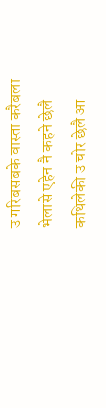उ गरिबसबके वास्ता करैबला भेलासे एहेन नै कहने छेलै कथिलेकी उ चोर छेलै आ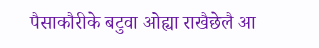पैसाकौरीके बटुवा ओह्या राखैछेलै आ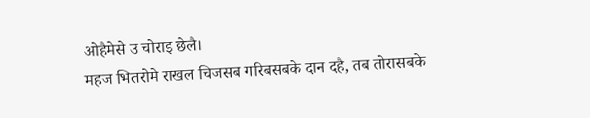ओहैमेसे उ चोराइ छेलै।
महज भितरोमे राखल चिजसब गरिबसबके दान दहै, तब तोरासबके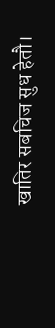खातिर सबचिज सुध हेतौ।